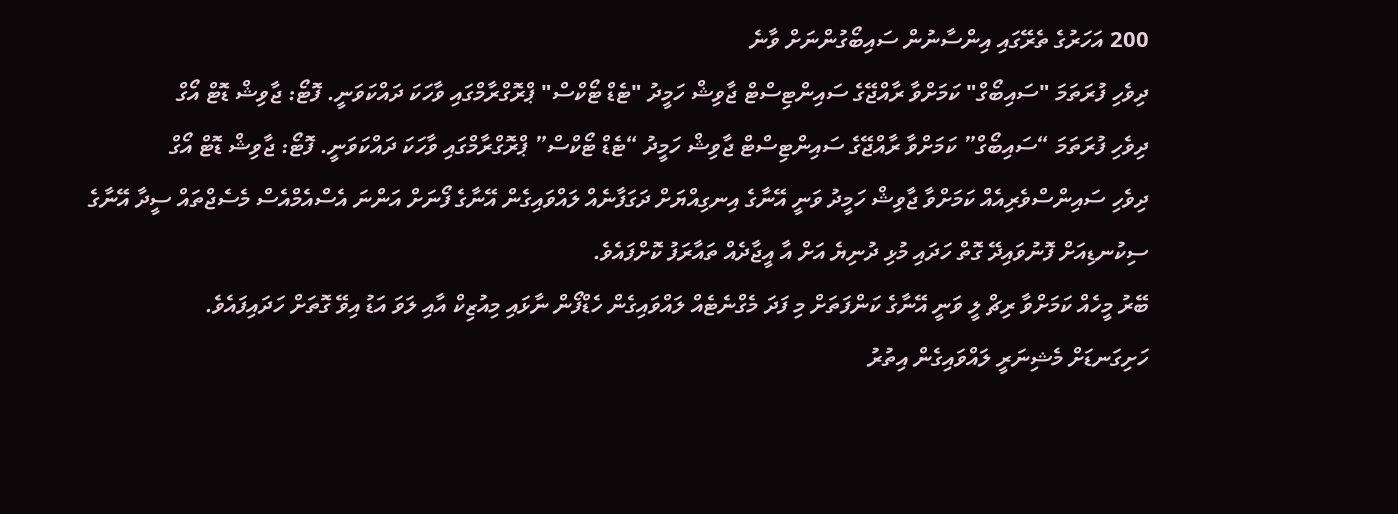200 އަހަރުގެ ތެރޭގައި އިންސާނުން ސައިބޯގުންނަށް ވާނެ
ދިވެހި ފުރަތަމަ "ސައިބޯގް" ކަމަށްވާ ރާއްޖޭގެ ސައިންޓިސްޓް ޖާވިޝް ހަމީދު "ޓެޑް ޓޯކްސް" ޕްރޮގްރާމްގައި ވާހަކަ ދައްކަވަނީ. ފޮޓޯ: ޖާވިޝް ޑޮޓް އޯގް
ދިވެހި ފުރަތަމަ “ސައިބޯގް” ކަމަށްވާ ރާއްޖޭގެ ސައިންޓިސްޓް ޖާވިޝް ހަމީދު “ޓެޑް ޓޯކްސް” ޕްރޮގްރާމްގައި ވާހަކަ ދައްކަވަނީ. ފޮޓޯ: ޖާވިޝް ޑޮޓް އޯގް
ދިވެހި ސައިންސްވެރިއެއް ކަމަށްވާ ޖާވިޝް ހަމީދު ވަނީ އޭނާގެ އިނގިއްޔަށް ދަގަފާނެއް ލައްވައިގެން އޭނާގެ ފޯނަށް އަންނަ އެސްއެމްއެސް މެސެޖްތައް ސީދާ އޭނާގެ ސިކުނޑިއަށް ފޮނުވައިދޭ ގޮތް ހަދައި މުޅި ދުނިޔެ އަށް އާ އީޖާދެއް ތައާރަފު ކޮށްފައެވެ.
ބޭރު މީހެއް ކަމަށްވާ ރިޗް ލީ ވަނީ އޭނާގެ ކަންފަތަށް މި ފަދަ މެގްނެޓެއް ލައްވައިގެން ހެޑްފޯން ނާޅައި މިއުޒިކް އާއި ލަވަ އަޑު އިވޭ ގޮތަށް ހަދައިފައެވެ.
ހަށިގަނޑަށް މެޝިނަރީ ލައްވައިގެން އިތުރު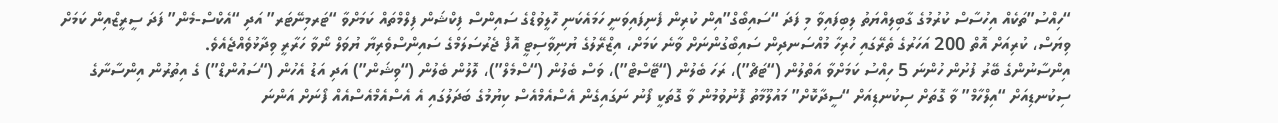“ހިއްސު”ތަކެއް އިހުސާސް ކުރުމުގެ ގާބިލިއްޔަތު ލިބިފައިވާ މި ފަދަ “ސައިބޯގް”އިން ކުރިން ފެނިފައިވަނީ ހަމައެކަނި ހޮލީވުޑްގެ ސައިންސް ފިކްޝަން ފިލްމްތައް ކަމަށްވާ “ޓަރމިނޭޓަރ” އަދި “އެކްސް-މެން” ފަދަ ސީރީޒްއިން ކަމަށް ވިޔަސް، ކުރިއަށް އޮތް 200 އަހަރުގެ ތެރޭގައި ހުރިހާ މުއްސަނދިން ސައިބޯގުންނަށް ވާނެ ކަމަށް، އިޒްރޭލުގެ ޔުނިވާސިޓީ އޮފް ޖެރުސަލަމްގެ ސައިންސްވެރިޔާ ޔުވަލް ނޯވާ ހަރާރީ ވިދާޅުވެއްޖެއެވެ.
އިންސާނުންގެ ބޭރު ފުށުން ހުންނަ 5 ހިއްސު ކަމަށްވާ އަތްލުން (“ޓަޗް”)، ރަހަ ބެލުން (“ޓޭސްޓް”)، ވަސް ބެލުން (“ސްމެލް”)، ލޮލުން ބެލުން (“ވިޝަން”) އަދި އަޑު އެހުން (“ސައުންޑް”) ގެ އިތުރުން އިންސާނާގެ ސިކުނޑިއަށް “އިލްހާމް” ވާ ގޮތަށް ސިކުނޑިއަށް “ސީދާކޮށް” މައުލޫމާތު ފޮނުވުމުން ވާ ގޮތަކީ ފޯނު ނަގައިގެން އެސްއެމްއެސް ކިޔުމުގެ ބަދަލުގައި އެ އެސްއެމްއެސްއެއް ފޯނަށް އަންނަ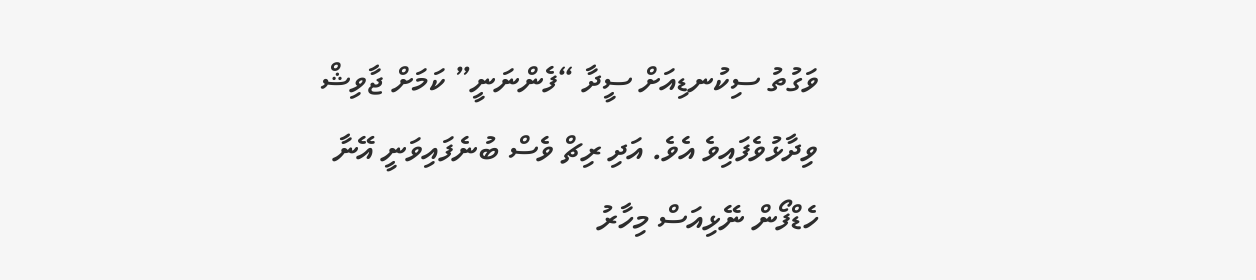ވަގުތު ސިކުނޑިއަށް ސީދާ “ފެންނަނީ” ކަމަށް ޖާވިޝް ވިދާޅުވެފައިވެ އެވެ. އަދި ރިޗް ވެސް ބުނެފައިވަނީ އޭނާ ހެޑްފޯން ނޭޅިއަސް މިހާރު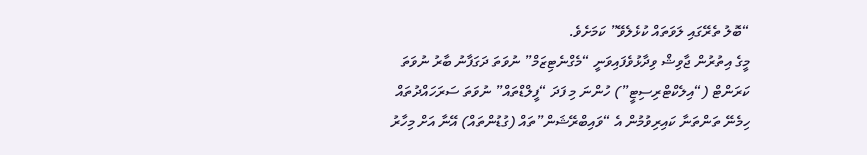“ބޮލު ތެރޭގައި ލަވަތައް ކުޅެލެވޭ” ކަމަށެވެ.
މީގެ އިތުރުން ޖާވިޝް ވިދާޅުވެފައިވަނީ “މެގްނެޓިޒަމް” ނުވަތަ ދަގަފާނު ބާރު ނުވަތަ ކަރަންޓް (“އިލެކްޓްރިސިޓީ”) ހުންނަ މި ފަދަ “ފީލްޑްތައް” ނުވަތަ ސަރަހައްދުތައް ހިމެނޭ ތަންތަނާ ކައިރިވުމުން އެ “ވައިބްރޭޝަން”ތައް (ގުޑުންތައް) އޭނާ އަށް މިހާރު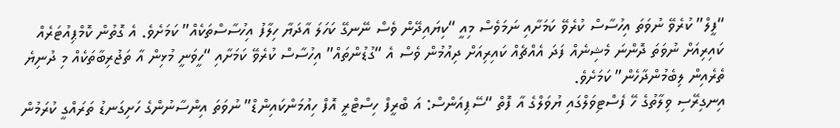“ފީލް” ކުރެވޭ ނުވަތަ އިހުސާސް ކުރެވޭ ކަމަށާއި ނަމަވެސް މިއީ “ކިޔައިދޭން ވެސް ނޭނގޭ ކަހަލަ އާދަޔާ ހިލާފު އިހުސާސްތަކެއް” ކަމަށެވެ. އެ ގޮތުން ކޮމްޕިއުޓަރެއް ކައިރިއަށް ނުވަތަ ދޮންނަ މެޝިނެއް ފަދަ އެއްޗެއް ކައިރިއަށް ދިއުމުން ވެސް އެ “ގުޑުންތައް” އިހުސާސް ކުރެވޭ ކަމަށާއި “ހީވަނީ މުޅިން އާ ތަޖުރިބާތަކެއް މި ދުނިޔެ ތެރެއިން ލިބެމުންދާހެން” ކަމަށެވެ.
އިނގިރޭސި ވިލާތުގެ ހޭ ފެސްޓިވަލްގައި ޔުވަލްގެ އާ ފޮތް “ސޭޕިއަންސް: އަ ބްރީފް ހިސްޓްރީ އޮފް ހިއުމަންކައިންޑް” ނުވަތަ އިންސާނުންގެ ހަށިގަނޑު ތަރައްގީ ކުރަމުން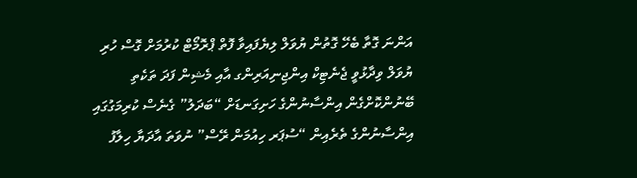އަންނަ ގޮތާ ބެހޭ ގޮތުން ޔުވަލް ލިޔެފައިވާ ފޮތް ޕްރޮމޯޓް ކުރުމަށް ގޮސް ހުރި ޔުވަލް ވިދާޅުވީ ޖެނެޓިކް އިންޖިނިއަރިންގ އާއި މެޝިން ފަދަ ތަކެތި ބޭނުންކޮށްގެން އިންސާނުންގެ ހަށިގަނޑަށް “ބަދަލު” ގެނެސް ކުރިމަގުގައި އިންސާނުންގެ ތެރެއިން “ސުޕަރ ހިއުމަން ރޭސް” ނުވަތަ އާދަޔާ ހިލާފު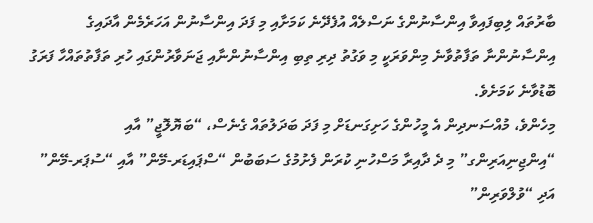ބާރުތައް ލިބިފައިވާ އިންސާނުންގެ ނަސްލެއް އުފެދޭނެ ކަމަށާއި މި ފަދަ އިންސާނުން އަހަރެމެން އާދައިގެ އިންސާނުންނާ ތަފާތުވާނެ މިންވަރަކީ މި ވަގުތު ދިރި ތިބި އިންސާނުންނާއި ޖަނަވާރުންގައި ހުރި ތަފާތުތައްހާ ފަރަގު ބޮޑުވާނެ ކަމަށެވެ.
މިހެންވެ، މުއްސަނދިން އެ މީހުންގެ ހަށިގަނޑަށް މި ފަދަ ބަދަލުތައް ގެނެސް، “ބަޔޮލޮޖީ” އާއި “އިންޖިނިއަރިންގ” މި ދެ ދާއިރާ މަސްހުނި ކުރަން ފެށުމުގެ ސަބަބުން “ސްޕައިޑަރ-މޭން” އާއި “ސުޕަރ-މޭން” އަދި “ވުލްވަރިން”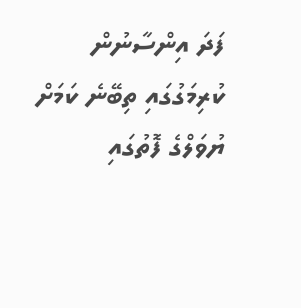ފަދަ އިންސާނުން ކުރިމަގުގައި ތިބޭނެ ކަމަށް ޔުވަލްގެ ފޮތުގައި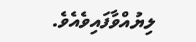ލިޔުއްވާފައިވެއެވެ.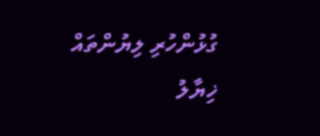ގުޅުންހުރި ލިޔުންތައް
ޚިޔާލު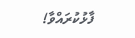ފާޅުކުރައްވާ!